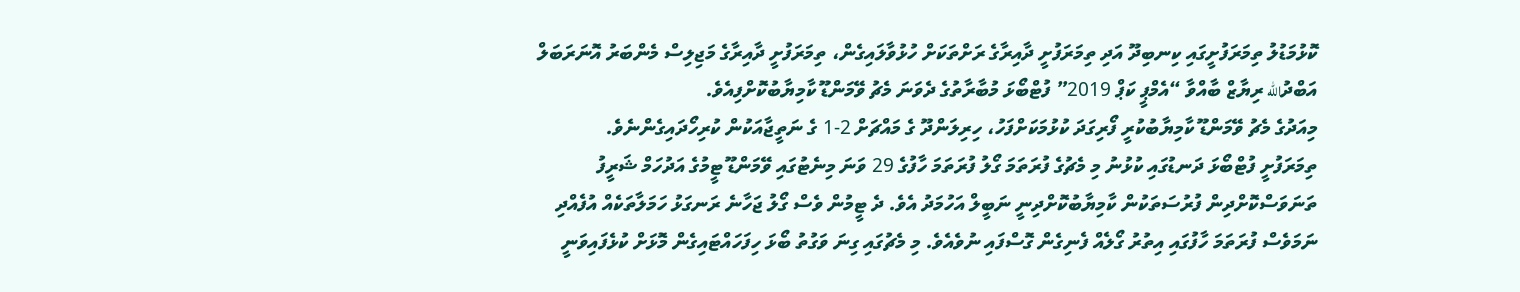ކޮޅުމަޑުލު ތިމަރަފުށީގައި ކިނބިދޫ އަދި ތިމަރަފުށީ ދާއިރާގެ ރަށްތަކަށް ހުޅުވާލައިގެން، ތިމަރަފުށީ ދާއިރާގެ މަޖިލިސް މެންބަރު އޮނަރަބަލް އަބްދުالله ރިޔާޒް ބާއްވާ “އެމްޕީ ކަޕް 2019” ފުޓްބޯޅަ މުބާރާތުގެ ދެވަނަ މެޗު ވޭމަންޑޫ ކާމިޔާބުކޮށްފިއެވެ.
މިއަދުގެ މެޗު ވޭމަންޑޫ ކާމިޔާބުކުރީ ފޯރިގަދަ ކުޅުމަކަށްފަހު، ހިރިލަންދޫ ގެ މައްޗަށް 2-1 ގެ ނަތީޖާއަކުން ކުރިހޯދައިގެންނެވެ.
ތިމަރަފުށީ ފުޓްބޯޅަ ދަނޑުގައި ކުޅުނު މި މެޗުގެ ފުރަތަމަ ގޯލު ފުރަތަމަ ހާފުގެ 29 ވަނަ މިނެޓުގައި ވޭމަންޑޫ ޓީމުގެ އަދުހަމް ޝަރީފު ތަނަވަސްކޮށްދިން ފުރުސަތަކުން ކާމިޔާބުކޮށްދިނީ ނަބީލް އަހުމަދު އެވެ. ދެ ޓީމުން ވެސް ގޯލު ޖަހާނެ ރަނގަޅު ހަމަލާތަކެއް އުފެއްދި ނަމަވެސް ފުރަތަމަ ހާފުގައި އިތުރު ގޯލެއް ފެނިގެން ގޮސްފައި ނުވެއެވެ. މި މެޗުގައި ގިނަ ވަގުތު ބޯޅަ ހިފަހައްޓައިގެން މޮޅަށް ކުޅެފައިވަނީ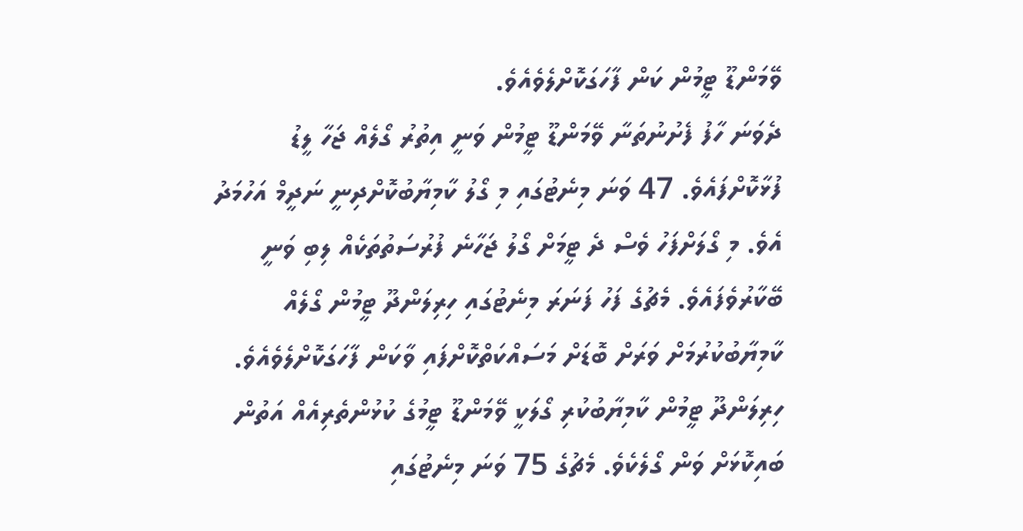ވޭމަންޑޫ ޓީމުން ކަން ފާހަގަކޮށްލެވެއެވެ.
ދެވަނަ ހާފު ފެށުނުތަނާ ވޭމަންޑޫ ޓީމުން ވަނީ އިތުރު ގޯލެއް ޖަހާ ލީޑު ފުޅާކޮށްފައެވެ. 47 ވަނަ މިނެޓުގައި މި ގޯލު ކާމިޔާބުކޮށްދިނީ ނަދީމް އަހުމަދު އެވެ. މި ގޯލަށްފަހު ވެސް ދެ ޓީމަށް ގޯލު ޖަހާނެ ފުރުސަތުތަކެއް ލިބި ވަނީ ބޭކާރުވެފައެވެ. މެޗުގެ ފަހު ފަނަރަ މިނެޓުގައި ހިރިލަންދޫ ޓީމުން ގޯލެއް ކާމިޔާބުކުރުމަށް ވަރަށް ބޮޑަށް މަސައްކަތްކޮށްފައި ވާކަން ފާހަގަކޮށްލެވެއެވެ. ހިރިލަންދޫ ޓީމުން ކާމިޔާބުކުރި ގޯލަކީ ވޭމަންޑޫ ޓީމުގެ ކުޅުންތެރިއެއް އަތުން ބައިކޮޅަށް ވަން ގޯލެކެވެ. މެޗުގެ 75 ވަނަ މިނެޓުގައި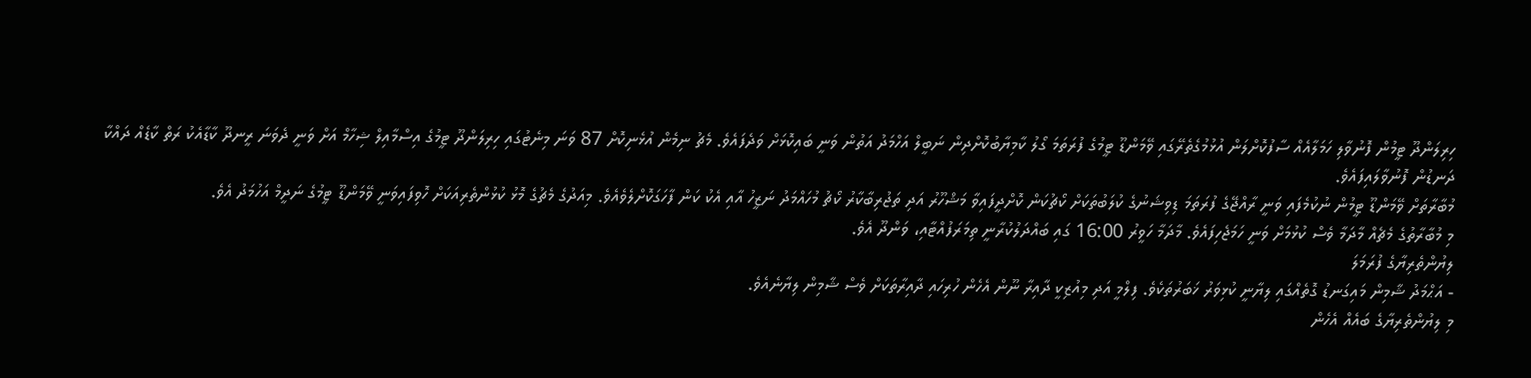ހިރިލަންދޫ ޓީމުން ފޮނުވާލި ހަމަލާއެއް ސާފުކޮށްލަން އުޅުމުގެތެރޭގައި ވޭމަންޑޫ ޓީމުގެ ފުރަތަމަ ގޯލު ކާމިޔާބުކޮށްދިން ނަބީލް އަހްމަދު އަތުން ވަނީ ބައިކޮޅަށް ވަދެފައެވެ. މެޗު ނިމެން އުޅެނިކޮށް 87 ވަނަ މިނެޓުގައި ހިރިލަންދޫ ޓީމުގެ އިސްމާއިލް ޝިހާމް އަށް ވަނީ ދެވަނަ ރީނދޫ ކާޑާއެކު ރަތް ކާޑެއް ދައްކާ ދަނޑުން ފޮނުވާލައިފައެވެ.
މުބާރާތަށް ވޭމަންޑޫ ޓީމުން ނުކުމެފައި ވަނީ ރާއްޖޭގެ ފުރަތަމަ ޑިވިޝަނުގެ ކުލަބުތަކަށް ކޯޗުކަން ކޮށްދީފައިވާ މަޝްހޫރު އަދި ތަޖުރިބާކާރު ކޯޗު މުހައްމަދު ނަޒީހު އާއި އެކު ކަން ފާހަގަކޮށްލެވެއެވެ. މިއަދުގެ މެޗުގެ މޮޅު ކުޅުންތެރިއަކަށް ހޮވިފައިވަނީ ވޭމަންޑޫ ޓީމުގެ ނަދީމް އަހުމަދު އެވެ.
މި މުބާރާތުގެ މެޗެއް މާދަމާ ވެސް ކުޅުމަށް ވަނީ ހަމަޖެހިފައެވެ. މާދަމާ ހަވީރު 16:00 ގައި ބައްދަލުކުރާނީ ތިމަރަފުއްޓާއި، ވަންދޫ އެވެ.
ލިޔުންތެރިޔާގެ ފުރަމަލަ
- އަޙްމަދު ޝާމިން މައިގަނޑު ގޮތެއްގައި ލިޔާނީ ކުޅިވަރު ޚަބަރުތަކެވެ. ފިލްމީ އަދި މިއުޒިކީ ދާއިރާ ނޫން އެހެން ހުރިހައި ދާއިރާތަކަށް ވެސް ޝާމިން ލިޔާނެއެވެ.
މި ލިޔުންތެރިޔާގެ ބައެއް އެހެން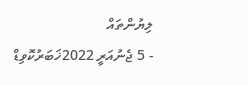ލިޔުންތައް
- 5 ޖެނުއަރީ 2022ޚަބަރުކޮވިޑް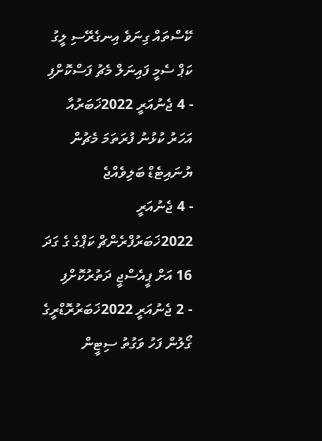ކޭސްތައް ގިނަވެ އިނގެރޭސި ލީގު ކަޕް ސެމީ ފައިނަލް މެޗު ފަސްކޮށްފި
- 4 ޖެނުއަރީ 2022ޚަބަރުއާ އަހަރު ކުޅުނު ފުރަތަމަ މެޗުން ޔުނައިޓެޑް ބަލިވެއްޖެ
- 4 ޖެނުއަރީ 2022ޚަބަރުފްރެންޗް ކަޕްގެ ގެ ގަދަ 16 އަށް ޕީއެސްޖީ ދަތުރުކޮށްފި
- 2 ޖެނުއަރީ 2022ޚަބަރުރޮޑްރީގެ ގޯލުން ފަހު ވަގުތު ސިޓީން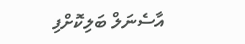އާސެނަލް ބަލިކޮށްފި